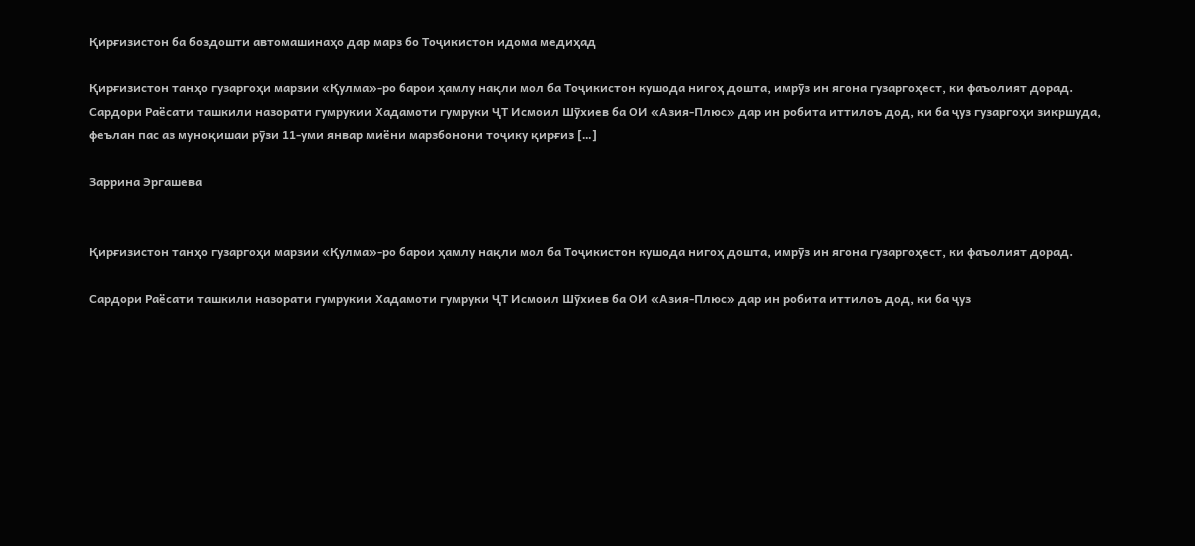Қирғизистон ба боздошти автомашинаҳо дар марз бо Тоҷикистон идома медиҳад

Қирғизистон танҳо гузаргоҳи марзии «Қулма»-ро барои ҳамлу нақли мол ба Тоҷикистон кушода нигоҳ дошта, имрӯз ин ягона гузаргоҳест, ки фаъолият дорад. Сардори Раёсати ташкили назорати гумрукии Хадамоти гумруки ҶТ Исмоил Шӯхиев ба ОИ «Азия-Плюс» дар ин робита иттилоъ дод, ки ба ҷуз гузаргоҳи зикршуда, феълан пас аз муноқишаи рӯзи 11-уми январ миёни марзбонони тоҷику қирғиз […]

Заррина Эргашева


Қирғизистон танҳо гузаргоҳи марзии «Қулма»-ро барои ҳамлу нақли мол ба Тоҷикистон кушода нигоҳ дошта, имрӯз ин ягона гузаргоҳест, ки фаъолият дорад.

Сардори Раёсати ташкили назорати гумрукии Хадамоти гумруки ҶТ Исмоил Шӯхиев ба ОИ «Азия-Плюс» дар ин робита иттилоъ дод, ки ба ҷуз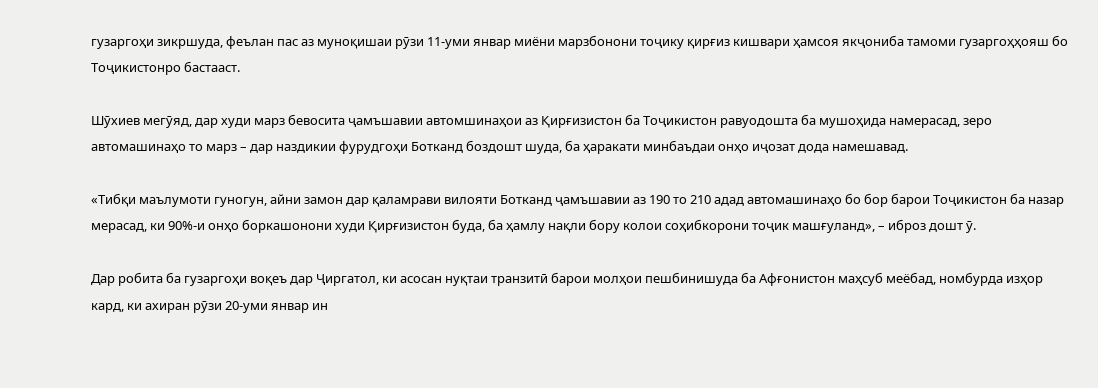гузаргоҳи зикршуда, феълан пас аз муноқишаи рӯзи 11-уми январ миёни марзбонони тоҷику қирғиз кишвари ҳамсоя якҷониба тамоми гузаргоҳҳояш бо Тоҷикистонро бастааст.

Шӯхиев мегӯяд, дар худи марз бевосита ҷамъшавии автомшинаҳои аз Қирғизистон ба Тоҷикистон равуодошта ба мушоҳида намерасад, зеро автомашинаҳо то марз – дар наздикии фурудгоҳи Ботканд боздошт шуда, ба ҳаракати минбаъдаи онҳо иҷозат дода намешавад.

«Тибқи маълумоти гуногун, айни замон дар қаламрави вилояти Ботканд ҷамъшавии аз 190 то 210 адад автомашинаҳо бо бор барои Тоҷикистон ба назар мерасад, ки 90%-и онҳо боркашонони худи Қирғизистон буда, ба ҳамлу нақли бору колои соҳибкорони тоҷик машғуланд», – иброз дошт ӯ.

Дар робита ба гузаргоҳи воқеъ дар Ҷиргатол, ки асосан нуқтаи транзитӣ барои молҳои пешбинишуда ба Афғонистон маҳсуб меёбад, номбурда изҳор кард, ки ахиран рӯзи 20-уми январ ин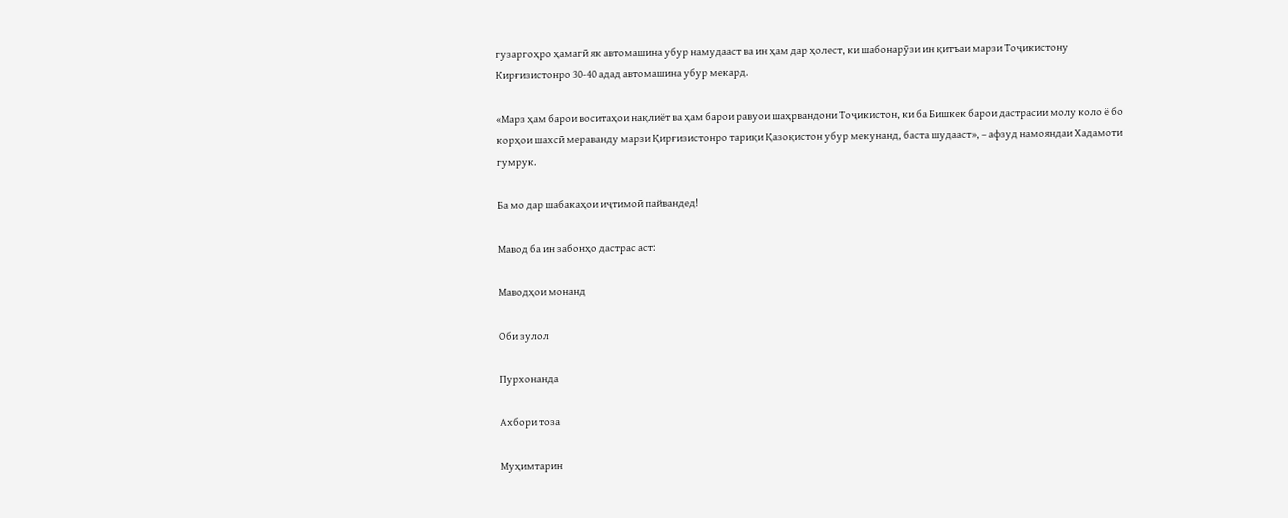гузаргоҳро ҳамагӣ як автомашина убур намудааст ва ин ҳам дар ҳолест, ки шабонарӯзи ин қитъаи марзи Тоҷикистону Кирғизистонро 30-40 адад автомашина убур мекард.

«Марз ҳам барои воситаҳои нақлиёт ва ҳам барои равуои шаҳрвандони Тоҷикистон, ки ба Бишкек барои дастрасии молу коло ё бо корҳои шахсӣ мераванду марзи Қирғизистонро тариқи Қазоқистон убур мекунанд, баста шудааст», – афзуд намояндаи Хадамоти гумрук.

Ба мо дар шабакаҳои иҷтимоӣ пайвандед!

Мавод ба ин забонҳо дастрас аст:

Маводҳои монанд

Оби зулол

Пурхонанда

Ахбори тоза

Муҳимтарин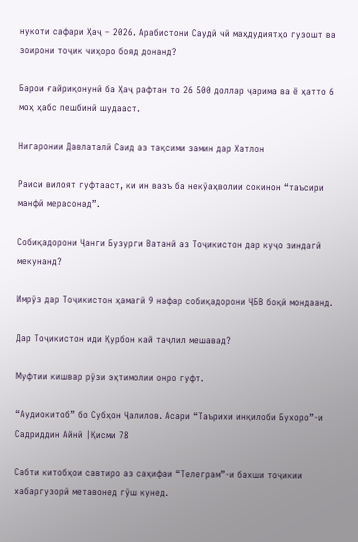нукоти сафари Ҳаҷ – 2026. Арабистони Саудӣ чӣ маҳдудиятҳо гузошт ва зоирони тоҷик чиҳоро бояд донанд?

Барои ғайриқонунӣ ба Ҳаҷ рафтан то 26 500 доллар ҷарима ва ё ҳатто 6 моҳ ҳабс пешбинӣ шудааст.

Нигаронии Давлаталӣ Саид аз тақсими замин дар Хатлон

Раиси вилоят гуфтааст, ки ин вазъ ба некӯаҳволии сокинон “таъсири манфӣ мерасонад”.

Собиқадорони Ҷанги Бузурги Ватанӣ аз Тоҷикистон дар куҷо зиндагӣ мекунанд?

Имрӯз дар Тоҷикистон ҳамагӣ 9 нафар собиқадорони ҶБВ боқӣ мондаанд.

Дар Тоҷикистон иди Қурбон кай таҷлил мешавад?

Муфтии кишвар рӯзи эҳтимолии онро гуфт.

“Аудиокитоб” бо Субҳон Ҷалилов. Асари “Таърихи инқилоби Бухоро”-и Садриддин Айнӣ |Қисми 78

Cабти китобҳои савтиро аз саҳифаи “Телеграм”-и бахши тоҷикии хабаргузорӣ метавонед гӯш кунед.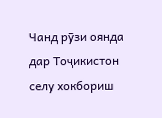Чанд рӯзи оянда дар Тоҷикистон селу хокбориш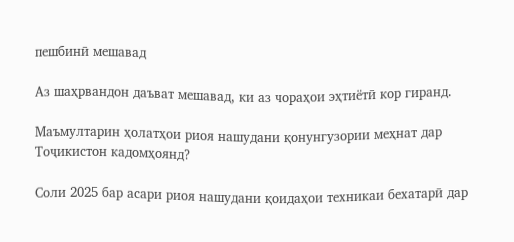пешбинӣ мешавад

Аз шаҳрвандон даъват мешавад, ки аз чораҳои эҳтиётӣ кор гиранд.

Маъмултарин ҳолатҳои риоя нашудани қонунгузории меҳнат дар Тоҷикистон кадомҳоянд?

Соли 2025 бар асари риоя нашудани қоидаҳои техникаи бехатарӣ дар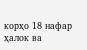корҳо 18 нафар ҳалок ва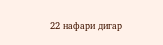22 нафари дигар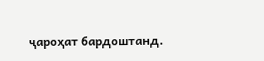ҷароҳат бардоштанд.